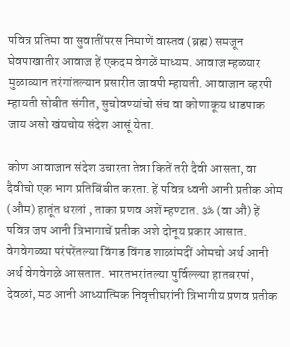पवित्र प्रतिमा वा सुवातींपरस निमाणें वास्तव (ब्रह्म) समजून घेवपाखातीर आवाज हें एकदम वेगळें माध्यम. आवाज म्हळ्यार मुळाव्यान तरंगांतल्यान प्रसारीत जावपी म्हायती. आवाजान व्हरपी म्हायती सोबीत संगीत, सुचोवण्यांचो संच वा कोणाकूय धाडपाक जाय असो खंयचोय संदेश आसूं येता.

कोण आवाजान संदेश उचारता तेन्ना कितें तरी दैवी आसता, वा दैवीचो एक भाग प्रतिबिंबीत करता. हें पवित्र ध्वनी आनी प्रतीक ओम (औम) हातूंत धरलां , ताका प्रणव अशें म्हण्टात. ॐ (वा औं) हें पवित्र जप आनी त्रिभागाचें प्रतीक अशे दोनूय प्रकार आसात. वेगवेगळ्या परंपरेंतल्या विंगड विंगड शाळांमदीं ओमचो अर्थ आनी अर्थ वेगवेगळे आसतात. भारतभरांतल्या पुर्विल्ल्या हातबरपां, देवळां, मठ आनी आध्यात्मिक निवृत्तीघरांनी त्रिभागीय प्रणव प्रतीक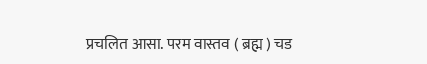प्रचलित आसा. परम वास्तव ( ब्रह्म ) चड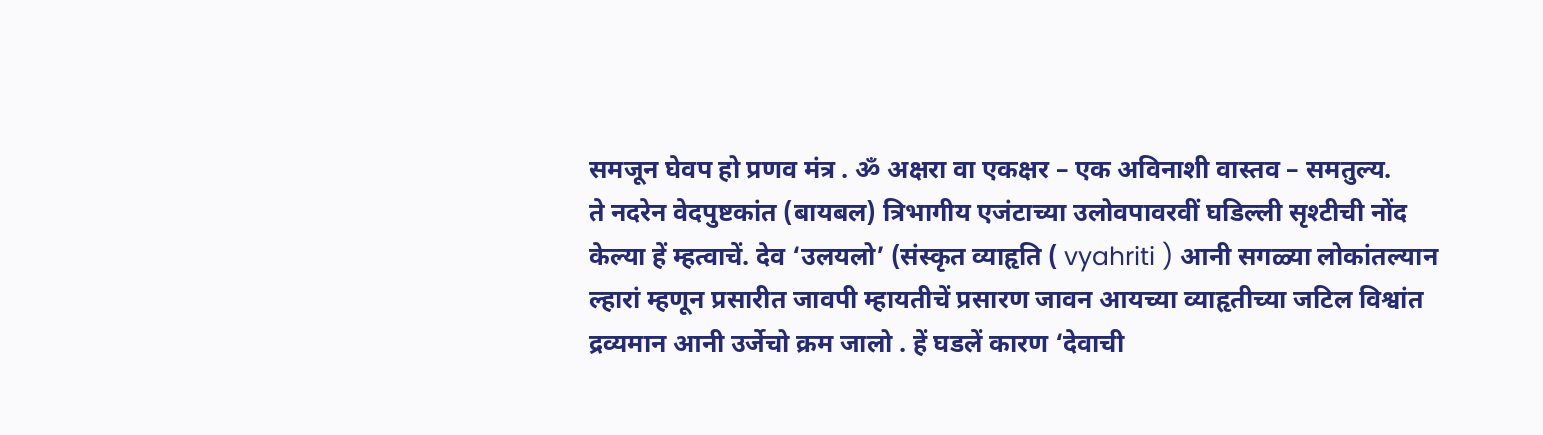समजून घेवप हो प्रणव मंत्र . ॐ अक्षरा वा एकक्षर – एक अविनाशी वास्तव – समतुल्य.
ते नदरेन वेदपुष्टकांत (बायबल) त्रिभागीय एजंटाच्या उलोवपावरवीं घडिल्ली सृश्टीची नोंद केल्या हें म्हत्वाचें. देव ‘उलयलो’ (संस्कृत व्याहृति ( vyahriti ) आनी सगळ्या लोकांतल्यान ल्हारां म्हणून प्रसारीत जावपी म्हायतीचें प्रसारण जावन आयच्या व्याहृतीच्या जटिल विश्वांत द्रव्यमान आनी उर्जेचो क्रम जालो . हें घडलें कारण ‘देवाची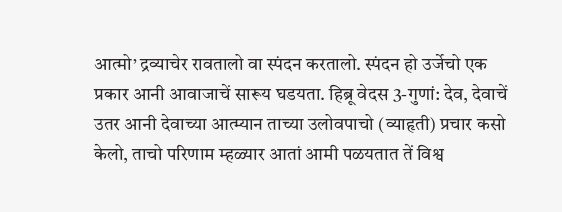आत्मो’ द्रव्याचेर रावतालो वा स्पंदन करतालो. स्पंदन हो उर्जेचो एक प्रकार आनी आवाजाचें सारूय घडयता. हिब्रू वेदस 3-गुणां: देव, देवाचें उतर आनी देवाच्या आत्म्यान ताच्या उलोवपाचो (व्याहृती) प्रचार कसो केलो, ताचो परिणाम म्हळ्यार आतां आमी पळयतात तें विश्व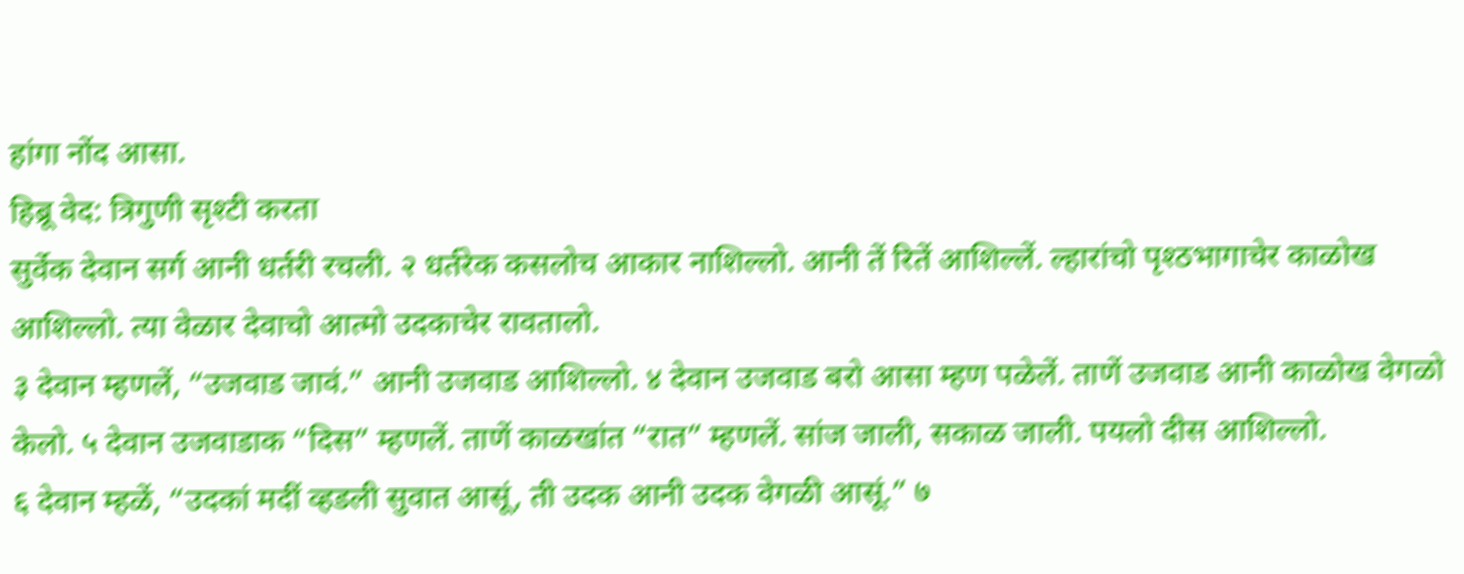हांगा नोंद आसा.
हिब्रू वेद: त्रिगुणी सृश्टी करता
सुर्वेक देवान सर्ग आनी धर्तरी रचली. २ धर्तरेक कसलोच आकार नाशिल्लो. आनी तें रितें आशिल्लें. ल्हारांचो पृश्ठभागाचेर काळोख आशिल्लो. त्या वेळार देवाचो आत्मो उदकाचेर रावतालो.
३ देवान म्हणलें, “उजवाड जावं.” आनी उजवाड आशिल्लो. ४ देवान उजवाड बरो आसा म्हण पळेलें. ताणें उजवाड आनी काळोख वेगळो केलो. ५ देवान उजवाडाक “दिस” म्हणलें. ताणें काळखांत “रात” म्हणलें. सांज जाली, सकाळ जाली. पयलो दीस आशिल्लो.
६ देवान म्हळें, “उदकां मदीं व्हडली सुवात आसूं, ती उदक आनी उदक वेगळी आसूं.” ७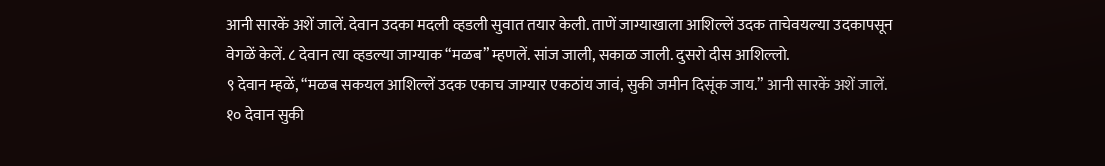आनी सारकें अशें जालें. देवान उदका मदली व्हडली सुवात तयार केली. ताणें जाग्याखाला आशिल्लें उदक ताचेवयल्या उदकापसून वेगळें केलें. ८ देवान त्या व्हडल्या जाग्याक “मळब” म्हणलें. सांज जाली, सकाळ जाली. दुसरो दीस आशिल्लो.
९ देवान म्हळें, “मळब सकयल आशिल्लें उदक एकाच जाग्यार एकठांय जावं, सुकी जमीन दिसूंक जाय.” आनी सारकें अशें जालें. १० देवान सुकी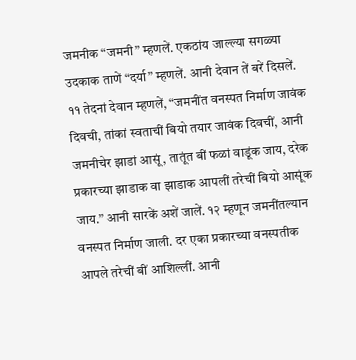जमनीक “जमनी” म्हणलें. एकठांय जाल्ल्या सगळ्या उदकाक ताणें “दर्या” म्हणलें. आनी देवान तें बरें दिसलें.
११ तेदनां देवान म्हणलें, “जमनींत वनस्पत निर्माण जावंक दिवची, तांकां स्वताचीं बियो तयार जावंक दिवचीं, आनी जमनीचेर झाडां आसूं, तातूंत बीं फळां वाडूंक जाय, दरेक प्रकारच्या झाडाक वा झाडाक आपलीं तरेचीं बियो आसूंक जाय.” आनी सारकें अशें जालें. १२ म्हणून जमनींतल्यान वनस्पत निर्माण जाली. दर एका प्रकारच्या वनस्पतीक आपले तरेचीं बीं आशिल्लीं. आनी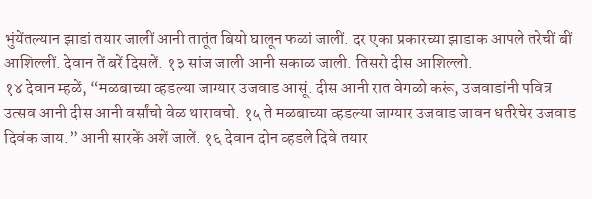भुंयेंतल्यान झाडां तयार जालीं आनी तातूंत बियो घालून फळां जालीं. दर एका प्रकारच्या झाडाक आपले तरेचीं बीं आशिल्लीं. देवान तें बरें दिसलें. १३ सांज जाली आनी सकाळ जाली. तिसरो दीस आशिल्लो.
१४ देवान म्हळें, “मळबाच्या व्हडल्या जाग्यार उजवाड आसूं. दीस आनी रात वेगळो करूं, उजवाडांनी पवित्र उत्सव आनी दीस आनी वर्सांचो वेळ थारावचो. १५ ते मळबाच्या व्हडल्या जाग्यार उजवाड जावन धर्तरेचेर उजवाड दिवंक जाय.” आनी सारकें अशें जालें. १६ देवान दोन व्हडले दिवे तयार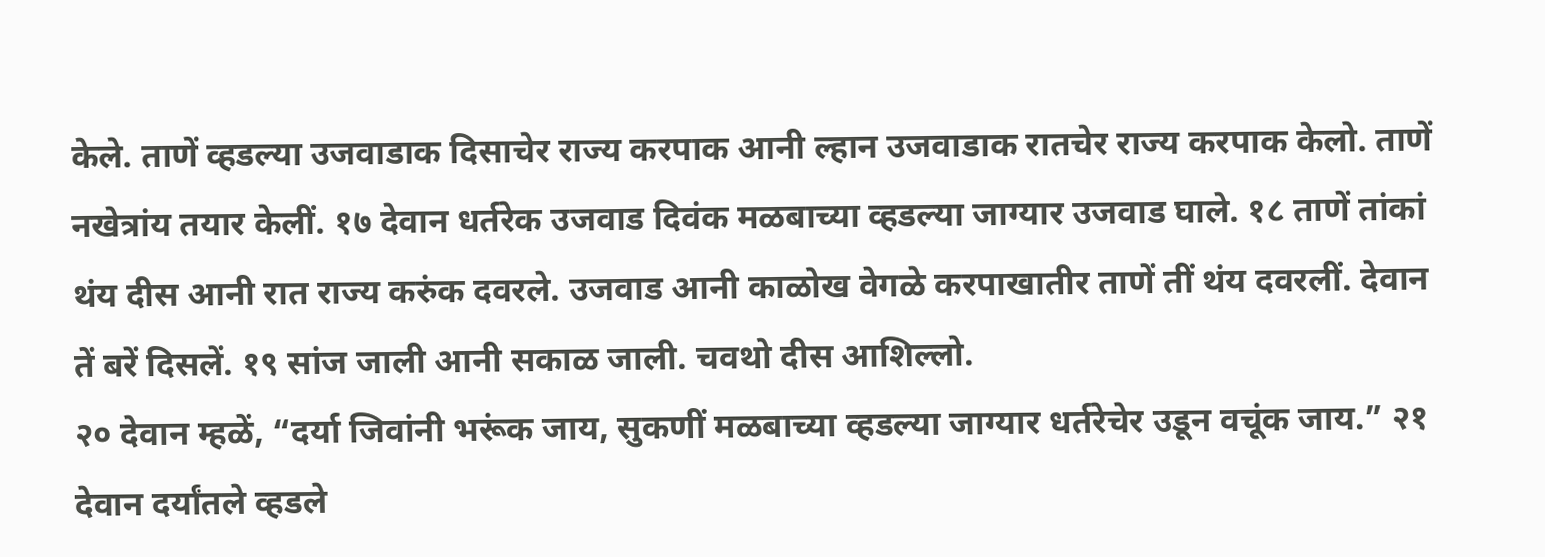केले. ताणें व्हडल्या उजवाडाक दिसाचेर राज्य करपाक आनी ल्हान उजवाडाक रातचेर राज्य करपाक केलो. ताणें नखेत्रांय तयार केलीं. १७ देवान धर्तरेक उजवाड दिवंक मळबाच्या व्हडल्या जाग्यार उजवाड घाले. १८ ताणें तांकां थंय दीस आनी रात राज्य करुंक दवरले. उजवाड आनी काळोख वेगळे करपाखातीर ताणें तीं थंय दवरलीं. देवान तें बरें दिसलें. १९ सांज जाली आनी सकाळ जाली. चवथो दीस आशिल्लो.
२० देवान म्हळें, “दर्या जिवांनी भरूंक जाय, सुकणीं मळबाच्या व्हडल्या जाग्यार धर्तरेचेर उडून वचूंक जाय.” २१ देवान दर्यांतले व्हडले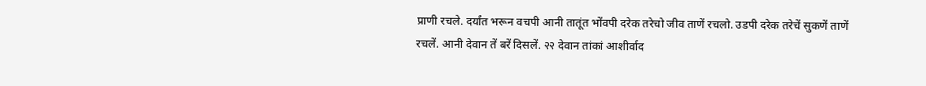प्राणी रचले. दर्यांत भरून वचपी आनी तातूंत भोंवपी दरेक तरेचो जीव ताणें रचलो. उडपी दरेक तरेचें सुकणें ताणें रचलें. आनी देवान तें बरें दिसलें. २२ देवान तांकां आशीर्वाद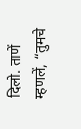दिलो. ताणें म्हणलें, “तुमचे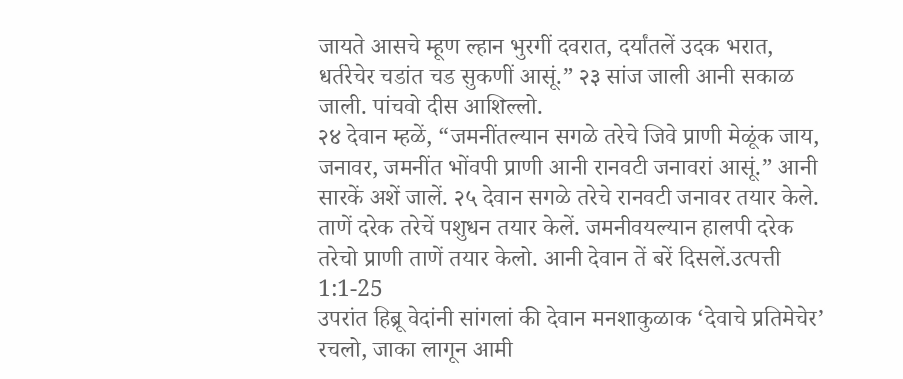जायते आसचे म्हूण ल्हान भुरगीं दवरात, दर्यांतलें उदक भरात, धर्तरेचेर चडांत चड सुकणीं आसूं.” २३ सांज जाली आनी सकाळ जाली. पांचवो दीस आशिल्लो.
२४ देवान म्हळें, “जमनींतल्यान सगळे तरेचे जिवे प्राणी मेळूंक जाय, जनावर, जमनींत भोंवपी प्राणी आनी रानवटी जनावरां आसूं.” आनी सारकें अशें जालें. २५ देवान सगळे तरेचे रानवटी जनावर तयार केले. ताणें दरेक तरेचें पशुधन तयार केलें. जमनीवयल्यान हालपी दरेक तरेचो प्राणी ताणें तयार केलो. आनी देवान तें बरें दिसलें.उत्पत्ती 1:1-25
उपरांत हिब्रू वेदांनी सांगलां की देवान मनशाकुळाक ‘देवाचे प्रतिमेचेर’ रचलो, जाका लागून आमी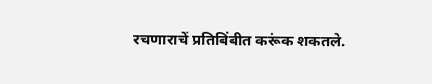रचणाराचें प्रतिबिंबीत करूंक शकतले.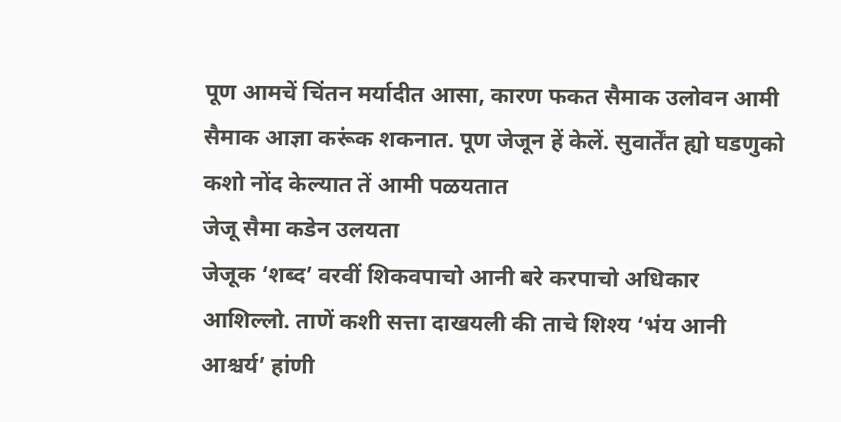पूण आमचें चिंतन मर्यादीत आसा, कारण फकत सैमाक उलोवन आमी सैमाक आज्ञा करूंक शकनात. पूण जेजून हें केलें. सुवार्तेंत ह्यो घडणुको कशो नोंद केल्यात तें आमी पळयतात
जेजू सैमा कडेन उलयता
जेजूक ‘शब्द’ वरवीं शिकवपाचो आनी बरे करपाचो अधिकार आशिल्लो. ताणें कशी सत्ता दाखयली की ताचे शिश्य ‘भंय आनी आश्चर्य’ हांणी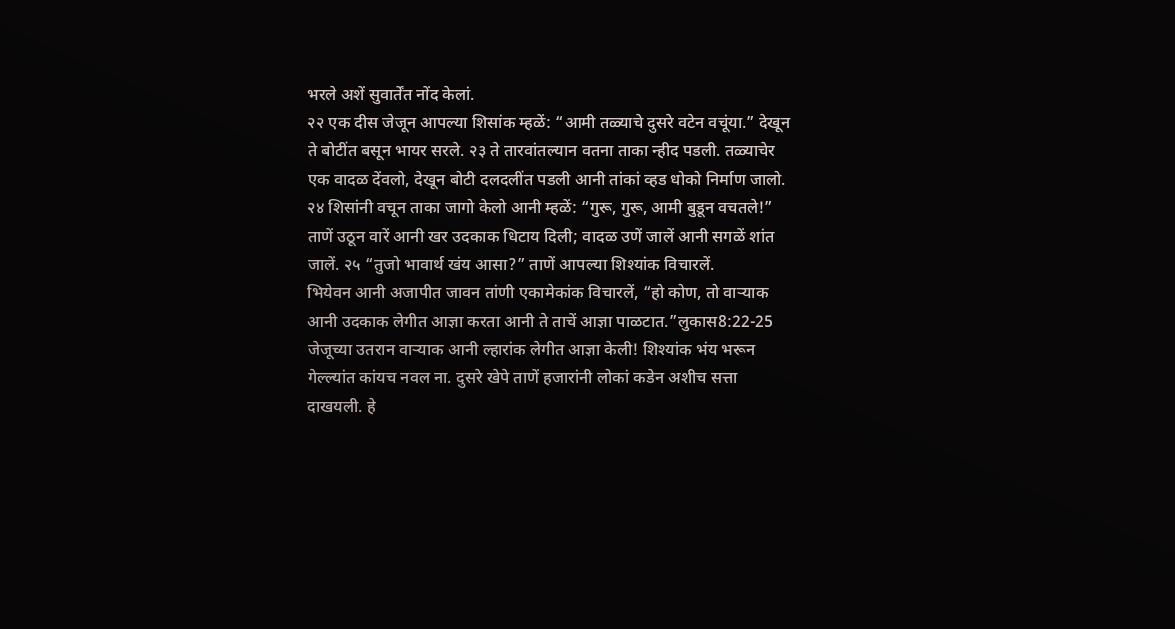भरले अशें सुवार्तेंत नोंद केलां.
२२ एक दीस जेजून आपल्या शिसांक म्हळें: “आमी तळ्याचे दुसरे वटेन वचूंया.” देखून ते बोटींत बसून भायर सरले. २३ ते तारवांतल्यान वतना ताका न्हीद पडली. तळ्याचेर एक वादळ देंवलो, देखून बोटी दलदलींत पडली आनी तांकां व्हड धोको निर्माण जालो.
२४ शिसांनी वचून ताका जागो केलो आनी म्हळें: “गुरू, गुरू, आमी बुडून वचतले!”
ताणें उठून वारें आनी खर उदकाक धिटाय दिली; वादळ उणें जालें आनी सगळें शांत जालें. २५ “तुजो भावार्थ खंय आसा?” ताणें आपल्या शिश्यांक विचारलें.
भियेवन आनी अजापीत जावन तांणी एकामेकांक विचारलें, “हो कोण, तो वाऱ्याक आनी उदकाक लेगीत आज्ञा करता आनी ते ताचें आज्ञा पाळटात.”लुकास8:22-25
जेजूच्या उतरान वाऱ्याक आनी ल्हारांक लेगीत आज्ञा केली! शिश्यांक भंय भरून गेल्ल्यांत कांयच नवल ना. दुसरे खेपे ताणें हजारांनी लोकां कडेन अशीच सत्ता दाखयली. हे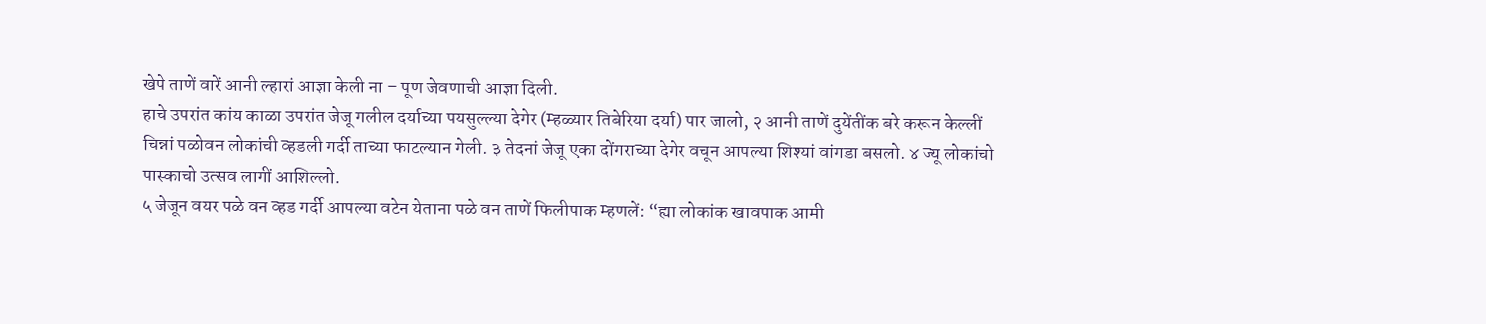खेपे ताणें वारें आनी ल्हारां आज्ञा केली ना – पूण जेवणाची आज्ञा दिली.
हाचे उपरांत कांय काळा उपरांत जेजू गलील दर्याच्या पयसुल्ल्या देगेर (म्हळ्यार तिबेरिया दर्या) पार जालो, २ आनी ताणें दुयेंतींक बरे करून केल्लीं चिन्नां पळोवन लोकांची व्हडली गर्दी ताच्या फाटल्यान गेली. ३ तेदनां जेजू एका दोंगराच्या देगेर वचून आपल्या शिश्यां वांगडा बसलो. ४ ज्यू लोकांचो पास्काचो उत्सव लागीं आशिल्लो.
५ जेजून वयर पळे वन व्हड गर्दी आपल्या वटेन येताना पळे वन ताणें फिलीपाक म्हणलें: “ह्या लोकांक खावपाक आमी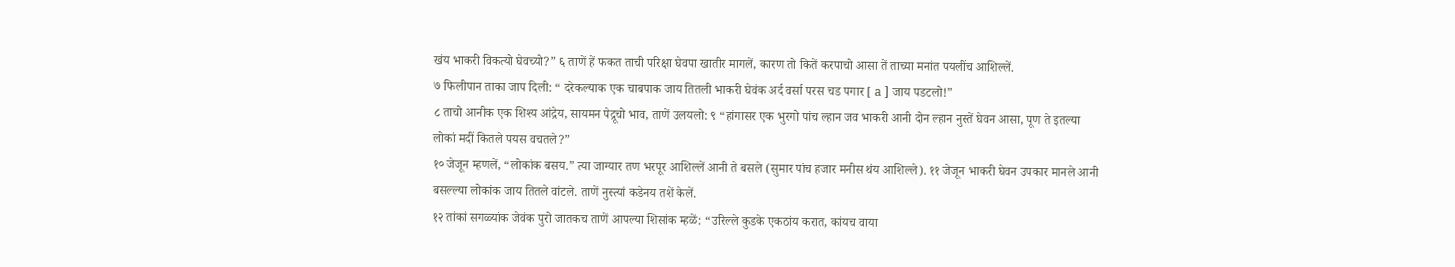खंय भाकरी विकत्यो घेवच्यो?” ६ ताणें हें फकत ताची परिक्षा घेवपा खातीर मागलें, कारण तो कितें करपाचो आसा तें ताच्या मनांत पयलींच आशिल्लें.
७ फिलीपान ताका जाप दिली: “ दरेकल्याक एक चाबपाक जाय तितली भाकरी घेवंक अर्द वर्सा परस चड पगार [ a ] जाय पडटलो!”
८ ताचो आनीक एक शिश्य आंद्रेय, सायमन पेद्रूचो भाव, ताणें उलयलो: ९ “हांगासर एक भुरगो पांच ल्हान जव भाकरी आनी दोन ल्हान नुस्तें घेवन आसा, पूण ते इतल्या लोकां मदीं कितले पयस वचतले?”
१० जेजून म्हणलें, “लोकांक बसय.” त्या जाग्यार तण भरपूर आशिल्लें आनी ते बसले (सुमार पांच हजार मनीस थंय आशिल्ले). ११ जेजून भाकरी घेवन उपकार मानले आनी बसल्ल्या लोकांक जाय तितले वांटले. ताणें नुस्त्यां कडेनय तशें केलें.
१२ तांकां सगळ्यांक जेवंक पुरो जातकच ताणें आपल्या शिसांक म्हळें: “उरिल्ले कुडके एकठांय करात, कांयच वाया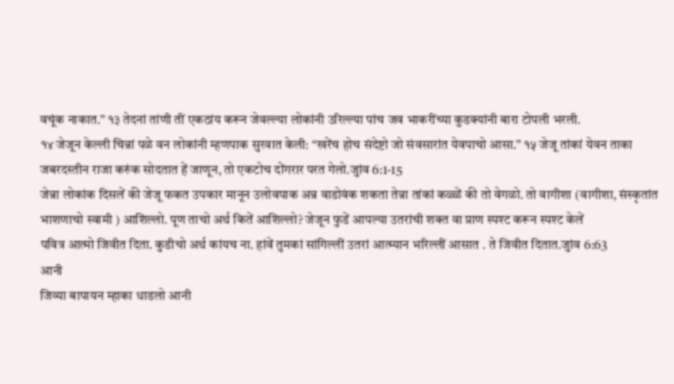वचूंक नाकात.” १३ तेदनां तांणी तीं एकठांय करून जेवल्ल्या लोकांनी उरिल्ल्या पांच जव भाकरींच्या कुडक्यांनी बारा टोपली भरली.
१४ जेजून केल्ली चिन्नां पळे वन लोकांनी म्हणपाक सुरवात केली: “खरेंच होच संदेष्टो जो संवसारांत येवपाचो आसा.” १५ जेजू तांकां येवन ताका जबरदस्तीन राजा करुंक सोदतात हें जाणून, तो एकटोच दोंगरार परत गेलो.जुांव 6:1-15
जेन्ना लोकांक दिसलें की जेजू फकत उपकार मानून उलोवपाक अन्न वाडोवंक शकता तेन्ना तांकां कळ्ळें की तो वेगळो. तो वागीशा (वागीशा, संस्कृतांत भाशणाचो स्वामी ) आशिल्लो. पूण ताचो अर्थ कितें आशिल्लो? जेजून फुडें आपल्या उतरांची शक्त वा प्राण स्पश्ट करून स्पश्ट केलें
पवित्र आत्मो जिवीत दिता. कुडीचो अर्थ कांयच ना. हांवें तुमकां सांगिल्लीं उतरां आत्म्यान भरिल्लीं आसात . ते जिवीत दितात.जुांव 6:63
आनी
जिव्या बापायन म्हाका धाडलो आनी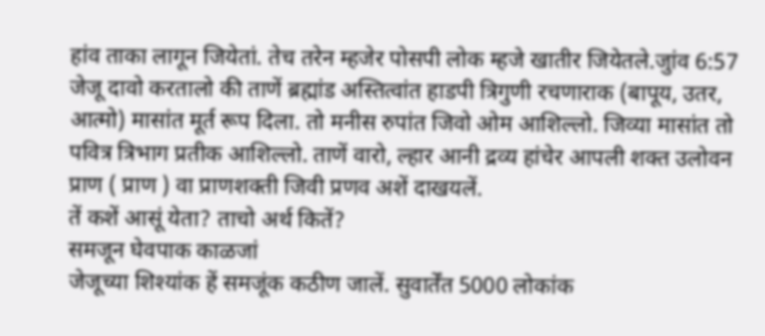हांव ताका लागून जियेतां. तेच तरेन म्हजेर पोसपी लोक म्हजे खातीर जियेतले.जुांव 6:57
जेजू दावो करतालो की ताणें ब्रह्मांड अस्तित्वांत हाडपी त्रिगुणी रचणाराक (बापूय, उतर, आत्मो) मासांत मूर्त रूप दिला. तो मनीस रुपांत जिवो ओम आशिल्लो. जिव्या मासांत तो पवित्र त्रिभाग प्रतीक आशिल्लो. ताणें वारो, ल्हार आनी द्रव्य हांचेर आपली शक्त उलोवन प्राण ( प्राण ) वा प्राणशक्ती जिवी प्रणव अशें दाखयलें.
तें कशें आसूं येता? ताचो अर्थ कितें?
समजून घेवपाक काळजां
जेजूच्या शिश्यांक हें समजूंक कठीण जालें. सुवार्तेंत 5000 लोकांक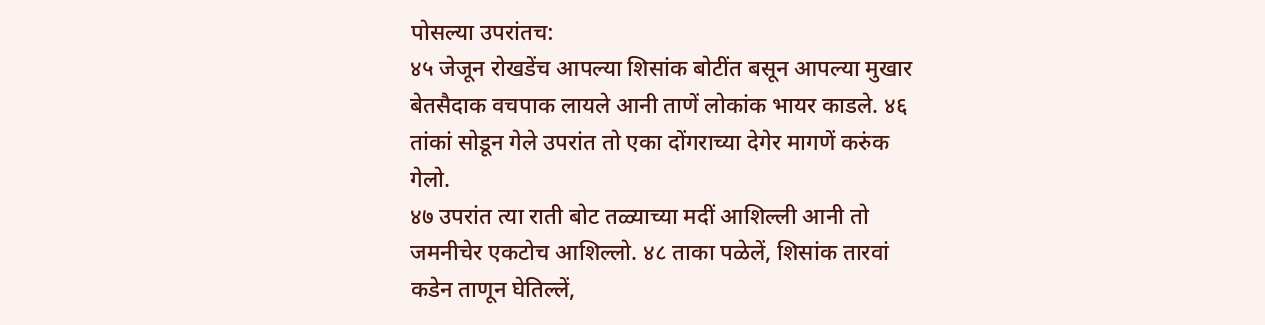पोसल्या उपरांतच:
४५ जेजून रोखडेंच आपल्या शिसांक बोटींत बसून आपल्या मुखार बेतसैदाक वचपाक लायले आनी ताणें लोकांक भायर काडले. ४६ तांकां सोडून गेले उपरांत तो एका दोंगराच्या देगेर मागणें करुंक गेलो.
४७ उपरांत त्या राती बोट तळ्याच्या मदीं आशिल्ली आनी तो जमनीचेर एकटोच आशिल्लो. ४८ ताका पळेलें, शिसांक तारवां कडेन ताणून घेतिल्लें,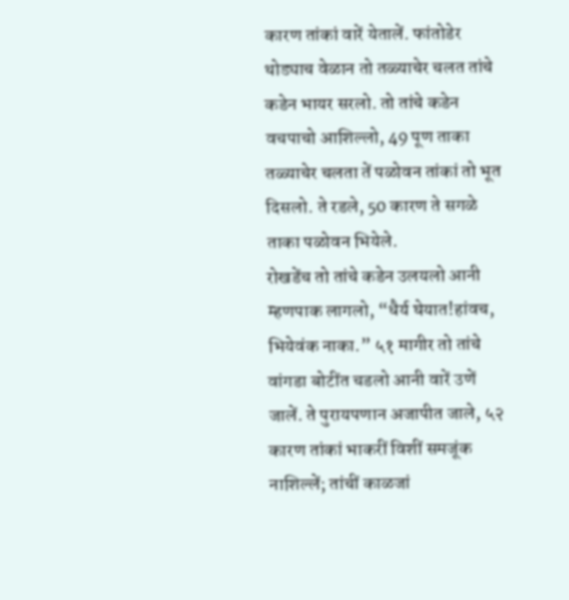कारण तांकां वारें येतालें. फांतोडेर थोड्याच वेळान तो तळ्याचेर चलत तांचे कडेन भायर सरलो. तो तांचे कडेन वचपाचो आशिल्लो, 49 पूण ताका तळ्याचेर चलता तें पळोवन तांकां तो भूत दिसलो. ते रडले, 50 कारण ते सगळे ताका पळोवन भियेले.
रोखडेंच तो तांचे कडेन उलयलो आनी म्हणपाक लागलो, “धैर्य घेयात!हांवच, भियेवंक नाका.” ५१ मागीर तो तांचे वांगडा बोटींत चडलो आनी वारें उणें जालें. ते पुरायपणान अजापीत जाले, ५२ कारण तांकां भाकरीं विशीं समजूंक नाशिल्लें; तांचीं काळजां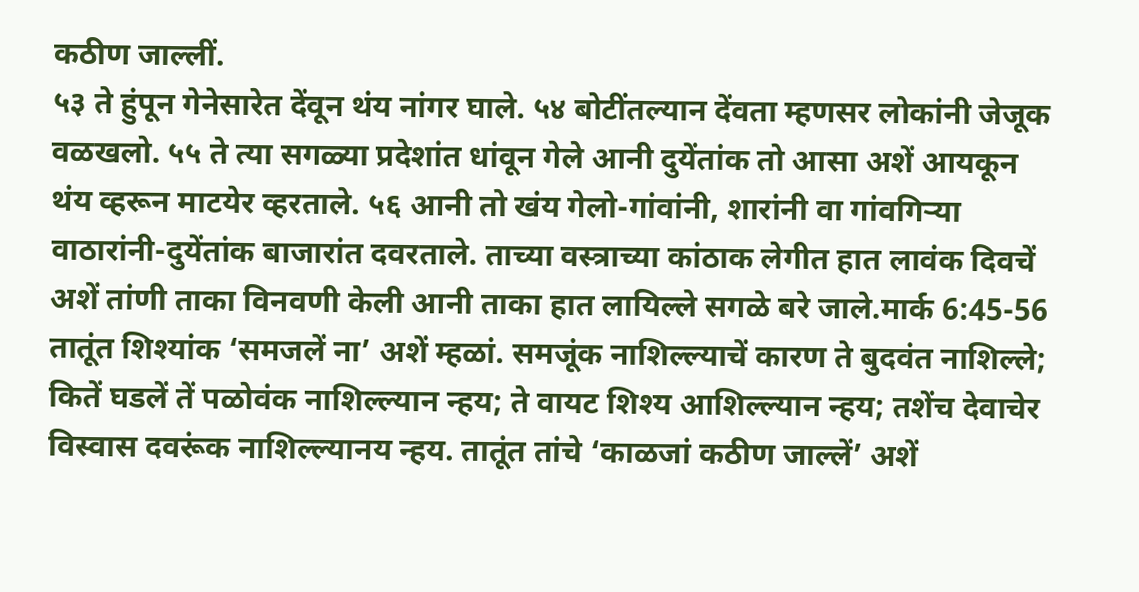कठीण जाल्लीं.
५३ ते हुंपून गेनेसारेत देंवून थंय नांगर घाले. ५४ बोटींतल्यान देंवता म्हणसर लोकांनी जेजूक वळखलो. ५५ ते त्या सगळ्या प्रदेशांत धांवून गेले आनी दुयेंतांक तो आसा अशें आयकून थंय व्हरून माटयेर व्हरताले. ५६ आनी तो खंय गेलो-गांवांनी, शारांनी वा गांवगिऱ्या वाठारांनी-दुयेंतांक बाजारांत दवरताले. ताच्या वस्त्राच्या कांठाक लेगीत हात लावंक दिवचें अशें तांणी ताका विनवणी केली आनी ताका हात लायिल्ले सगळे बरे जाले.मार्क 6:45-56
तातूंत शिश्यांक ‘समजलें ना’ अशें म्हळां. समजूंक नाशिल्ल्याचें कारण ते बुदवंत नाशिल्ले; कितें घडलें तें पळोवंक नाशिल्ल्यान न्हय; ते वायट शिश्य आशिल्ल्यान न्हय; तशेंच देवाचेर विस्वास दवरूंक नाशिल्ल्यानय न्हय. तातूंत तांचे ‘काळजां कठीण जाल्लें’ अशें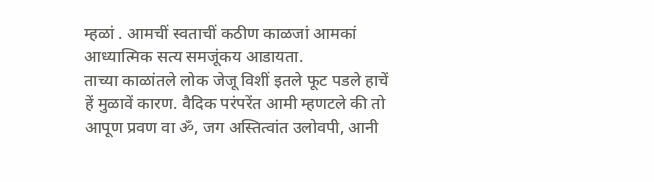म्हळां . आमचीं स्वताचीं कठीण काळजां आमकां आध्यात्मिक सत्य समजूंकय आडायता.
ताच्या काळांतले लोक जेजू विशीं इतले फूट पडले हाचें हें मुळावें कारण. वैदिक परंपरेंत आमी म्हणटले की तो आपूण प्रवण वा ॐ, जग अस्तित्वांत उलोवपी, आनी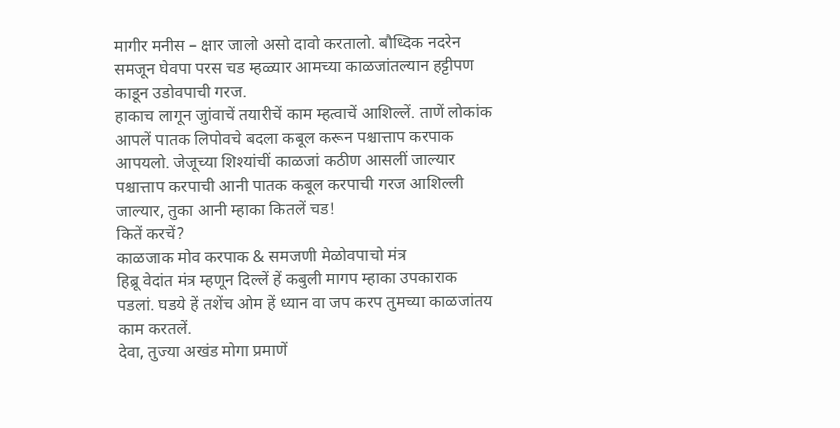मागीर मनीस – क्षार जालो असो दावो करतालो. बौध्दिक नदरेन समजून घेवपा परस चड म्हळ्यार आमच्या काळजांतल्यान हट्टीपण काडून उडोवपाची गरज.
हाकाच लागून जुांवाचें तयारीचें काम म्हत्वाचें आशिल्लें. ताणें लोकांक आपलें पातक लिपोवचे बदला कबूल करून पश्चात्ताप करपाक आपयलो. जेजूच्या शिश्यांचीं काळजां कठीण आसलीं जाल्यार पश्चात्ताप करपाची आनी पातक कबूल करपाची गरज आशिल्ली जाल्यार, तुका आनी म्हाका कितलें चड!
कितें करचें?
काळजाक मोव करपाक & समजणी मेळोवपाचो मंत्र
हिब्रू वेदांत मंत्र म्हणून दिल्लें हें कबुली मागप म्हाका उपकाराक पडलां. घडये हें तशेंच ओम हें ध्यान वा जप करप तुमच्या काळजांतय काम करतलें.
देवा, तुज्या अखंड मोगा प्रमाणें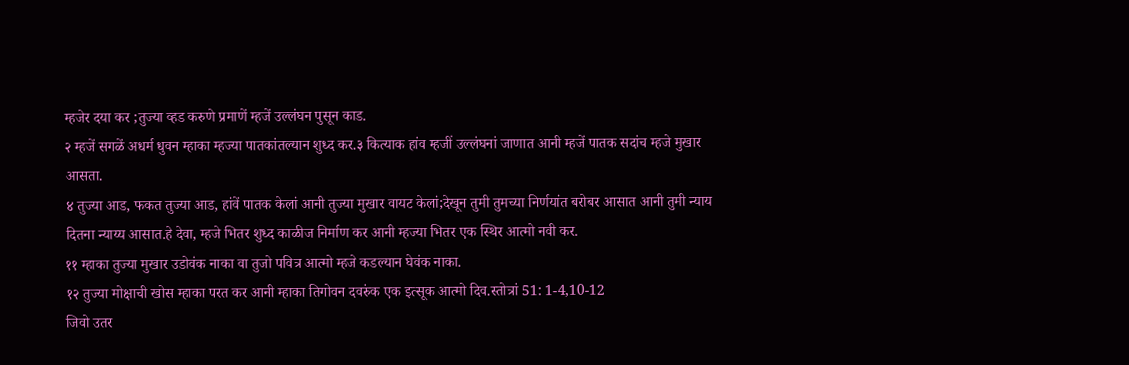म्हजेर दया कर ;तुज्या व्हड करुणे प्रमाणें म्हजें उल्लंघन पुसून काड.
२ म्हजें सगळें अधर्म धुवन म्हाका म्हज्या पातकांतल्यान शुध्द कर.३ कित्याक हांव म्हजीं उल्लंघनां जाणात आनी म्हजें पातक सदांच म्हजे मुखार आसता.
४ तुज्या आड, फकत तुज्या आड, हांवें पातक केलां आनी तुज्या मुखार वायट केलां;देखून तुमी तुमच्या निर्णयांत बरोबर आसात आनी तुमी न्याय दितना न्याय्य आसात.हे देवा, म्हजे भितर शुध्द काळीज निर्माण कर आनी म्हज्या भितर एक स्थिर आत्मो नवी कर.
११ म्हाका तुज्या मुखार उडोवंक नाका वा तुजो पवित्र आत्मो म्हजे कडल्यान घेवंक नाका.
१२ तुज्या मोक्षाची खोस म्हाका परत कर आनी म्हाका तिगोवन दवरुंक एक इत्सूक आत्मो दिव.स्तोत्रां 51: 1-4,10-12
जिवो उतर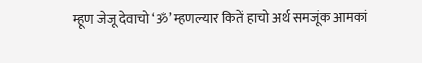म्हूण जेजू देवाचो ‘ॐ’ म्हणल्यार कितें हाचो अर्थ समजूंक आमकां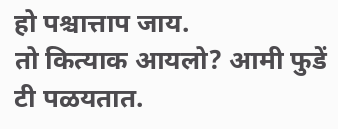हो पश्चात्ताप जाय.
तो कित्याक आयलो? आमी फुडें टी पळयतात.